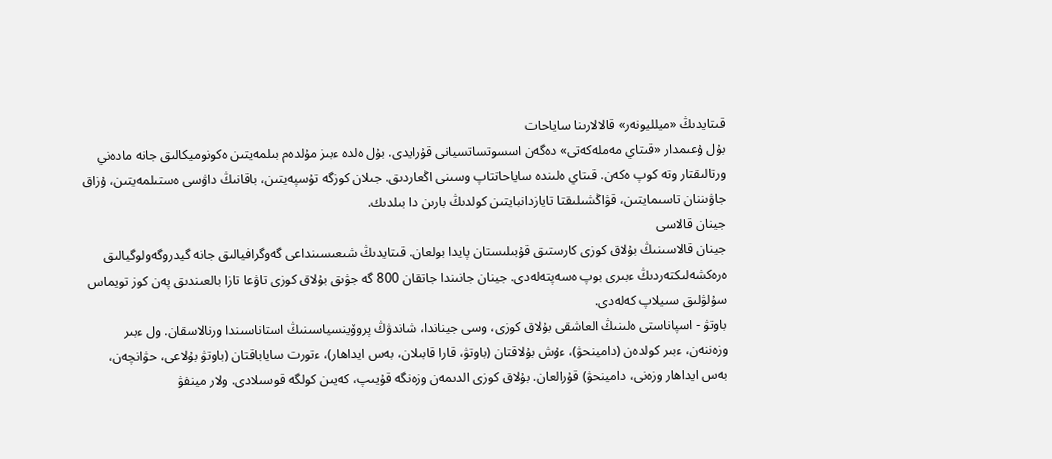قىتايدىڭ «ميلليونەر» قالالارىنا ساياحات
بۇل ۇعىمدار «قىتاي مەملەكەتى» دەگەن اسسوتساتسيانى قۇرايدى. بۇل ەلدە ءبىز مۇلدەم بىلمەيتىن ەكونوميكالىق جانە مادەني ورتالىقتار وتە كوپ ەكەن. قىتاي ەلىندە ساياحاتتاپ وسىنى اڭعاردىق. جىلان كوزگە تۇسپەيتىن، باقانىڭ داۋسى ەستىلمەيتىن، ۇزاق جاۋىننان تاسىمايتىن، قۋاڭشىلىقتا تايازدانبايتىن كولدىڭ بارىن دا بىلدىك.
جينان قالاسى
جينان قالاسىنىڭ بۇلاق كوزى كارستىق قۇبىلىستان پايدا بولعان. قىتايدىڭ شىعىسىنداعى گەوگرافيالىق جانە گيدروگەولوگيالىق ەرەكشەلىكتەردىڭ ءبىرى بوپ ەسەپتەلەدى. جينان جانىندا جاتقان 800 گە جۋىق بۇلاق كوزى تاۋعا تازا بالعىندىق پەن كوز تويماس سۇلۋلىق سىيلاپ كەلەدى.
باوتۋ - اسپاناستى ەلىنىڭ العاشقى بۇلاق كوزى، وسى جيناندا، شاندۋڭ پروۆينسياسىنىڭ استاناسىندا ورنالاسقان. ول ءبىر وزەننەن، ءبىر كولدەن (دامينحۋ)، ءۇش بۇلاقتان (باوتۋ، قارا قابىلان، بەس ايداھار)، ءتورت ساياباقتان (باوتۋ بۇلاعى، حۋانچەن، بەس ايداھار وزەنى، دامينحۋ) قۇرالعان. بۇلاق كوزى الدىمەن وزەنگە قۇيىپ، كەيىن كولگە قوسىلادى. ولار مينفۋ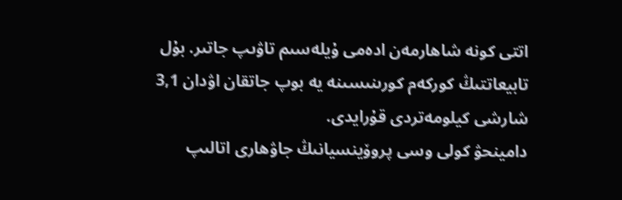اتتى كونە شاھارمەن ادەمى ۇيلەسىم تاۋىپ جاتىر. بۇل تابيعاتتىڭ كوركەم كورىنىسىنە يە بوپ جاتقان اۋدان 3,1 شارشى كيلومەتردى قۇرايدى.
دامينحۋ كولى وسى پروۆينسيانىڭ جاۋھارى اتالىپ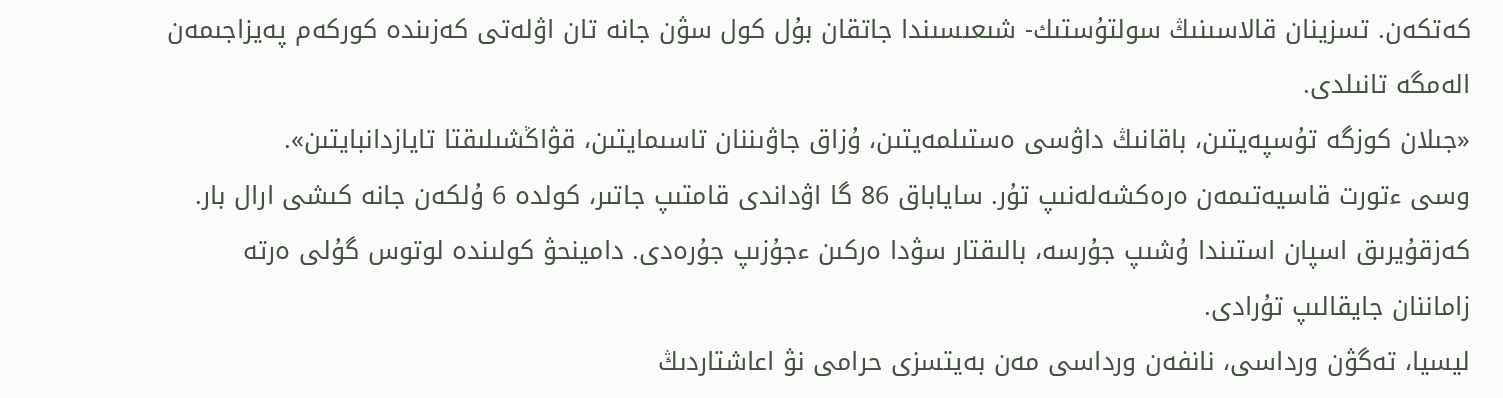كەتكەن. تسزينان قالاسىنىڭ سولتۇستىك- شىعىسىندا جاتقان بۇل كول سۋن جانە تان اۋلەتى كەزىندە كوركەم پەيزاجىمەن الەمگە تانىلدى.
«جىلان كوزگە تۇسپەيتىن، باقانىڭ داۋسى ەستىلمەيتىن، ۇزاق جاۋىننان تاسىمايتىن، قۋاڭشىلىقتا تايازدانبايتىن».
وسى ءتورت قاسيەتىمەن ەرەكشەلەنىپ تۇر. ساياباق 86 گا اۋداندى قامتىپ جاتىر، كولدە 6 ۇلكەن جانە كىشى ارال بار. كەزقۇيرىق اسپان استىندا ۇشىپ جۇرسە، بالىقتار سۋدا ەركىن ءجۇزىپ جۇرەدى. دامينحۋ كولىندە لوتوس گۇلى ەرتە زاماننان جايقالىپ تۇرادى.
ليسيا، تەگۋن ورداسى، نانفەن ورداسى مەن بەيتسزى حرامى نۋ اعاشتاردىڭ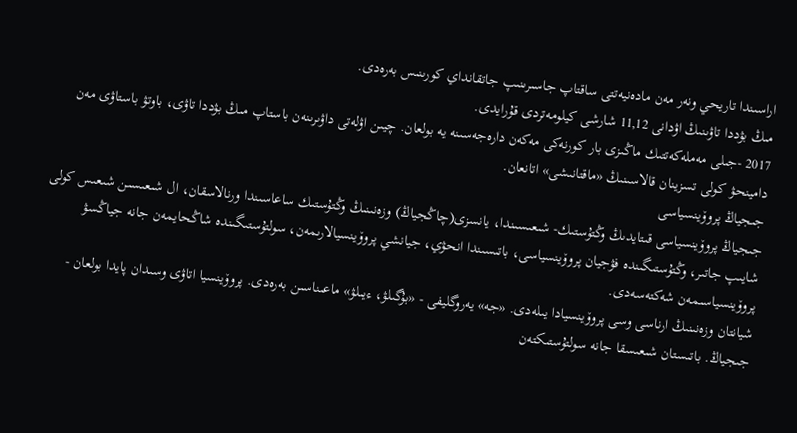اراسىندا تاريحي ونەر مەن مادەنيەتتى ساقتاپ جاسىرىنىپ جاتقانداي كورىنىس بەرەدى.
مىڭ بۋددا تاۋىنىڭ اۋدانى 11,12 شارشى كيلومەتردى قۇرايدى.
2017 -جىلى مەملەكەتتىك ماڭىزى بار كورنەكى مەكەن دارەجەسىنە يە بولعان. چيىن اۋلەتى داۋىرىنەن باستاپ مىڭ بۋددا تاۋى، باوتۋ باستاۋى مەن دامينحۋ كولى تسزينان قالاسىنىڭ «ماقتانىشى» اتانعان.
جىجياڭ پروۆينسياسى
جىجياڭ پروۆينسياسى قىتايدىڭ وڭتۇستىك- شىعىسىندا، يانسزى(چاڭجياڭ) وزەنىنىڭ وڭتۇستىك ساعاسىندا ورنالاسقان، ال شىعىسىن شىعىس كولى شايىپ جاتىر، وڭتۇستىگىندە فۋجيان پروۆينسياسى، باتىسىندا انحۋي، جيانشي پروۆينسيالارىمەن، سولتۇستىگىندە شاڭحايمەن جانە جياڭسۋ پروۆينسياسىمەن شەكتەسەدى.
شيانتان وزەنىنىڭ ارناسى وسى پروۆينسيادا يىلەدى. «جە» يەروگليفى - «بۇگىلۋ، ءيىلۋ» ماعىناسىن بەرەدى. پروۆينسيا اتاۋى وسىدان پايدا بولعان - جىجياڭ. باتىستان شىعىسقا جانە سولتۇستىكتەن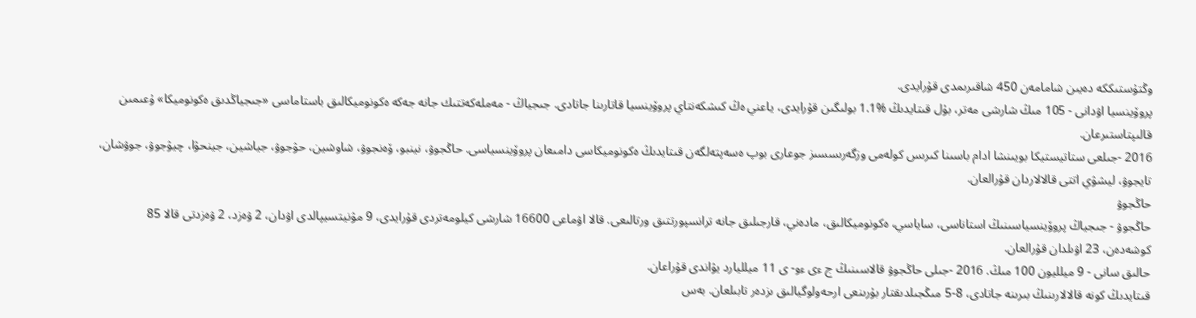وڭتۇستىككە دەيىن شامامەن 450 شاقىرىمدى قۇرايدى.
پروۆينسيا اۋدانى - 105 مىڭ شارشى مەتر، بۇل قىتايدىڭ %1.1 بولىگىن قۇرايدى، ياعني ەڭ كىشكەنتاي پروۆينسيا قاتارىنا جاتادى. جىجياڭ - مەملەكەتتىك جانە جەكە ەكونوميكالىق باستاماسى «جىجياڭدىق ەكونوميكا» ۇعىمىن قالىپتاستىرعان.
2016 -جىلعى ستاتيستيكا بويىنشا ادام باسىنا كىرىس كولەمى وزگەرىسسىز جوعارى بوپ ەسەپتەلگەن قىتايدىڭ ەكونوميكاسى دامىعان پروۆينسياسى. حاڭجوۋ، نينبو، ۆەنجوۋ، شاوشين، حۋجوۋ، جياشين، جينحۋا، چيۋجوۋ، جوۋشان، تايجوۋ، ليشۋي اتتى قالالاردان قۇرالعان.
حاڭجوۋ
حاڭجوۋ - جىجياڭ پروۆينسياسىنىڭ استاناسى، ساياسي، ەكونوميكالىق، مادەني، قارجىلىق جانە ترانسپورتتىق ورتالىعى. قالا اۋماعى 16600 شارشى كيلومەتردى قۇرايدى، 9 مۋنيتسيپالدى اۋدان، 2 ۋەزد، 2 ۋەزدتى قالا 85 كوشەدەن، 23 اۋىلدان قۇرالعان.
حالىق سانى - 9 ميلليون 100 مىڭ. 2016 -جىلى حاڭجوۋ قالاسىنىڭ ج ءى ءو- ى 11 ميلليارد يۋاندى قۇراعان.
قىتايدىڭ كونە قالالارىنىڭ بىرىنە جاتادى، 8-5 مىڭجىلدىقتار بۇرىنعى ارحەولوگيالىق ىزدەر تابىلعان. بەس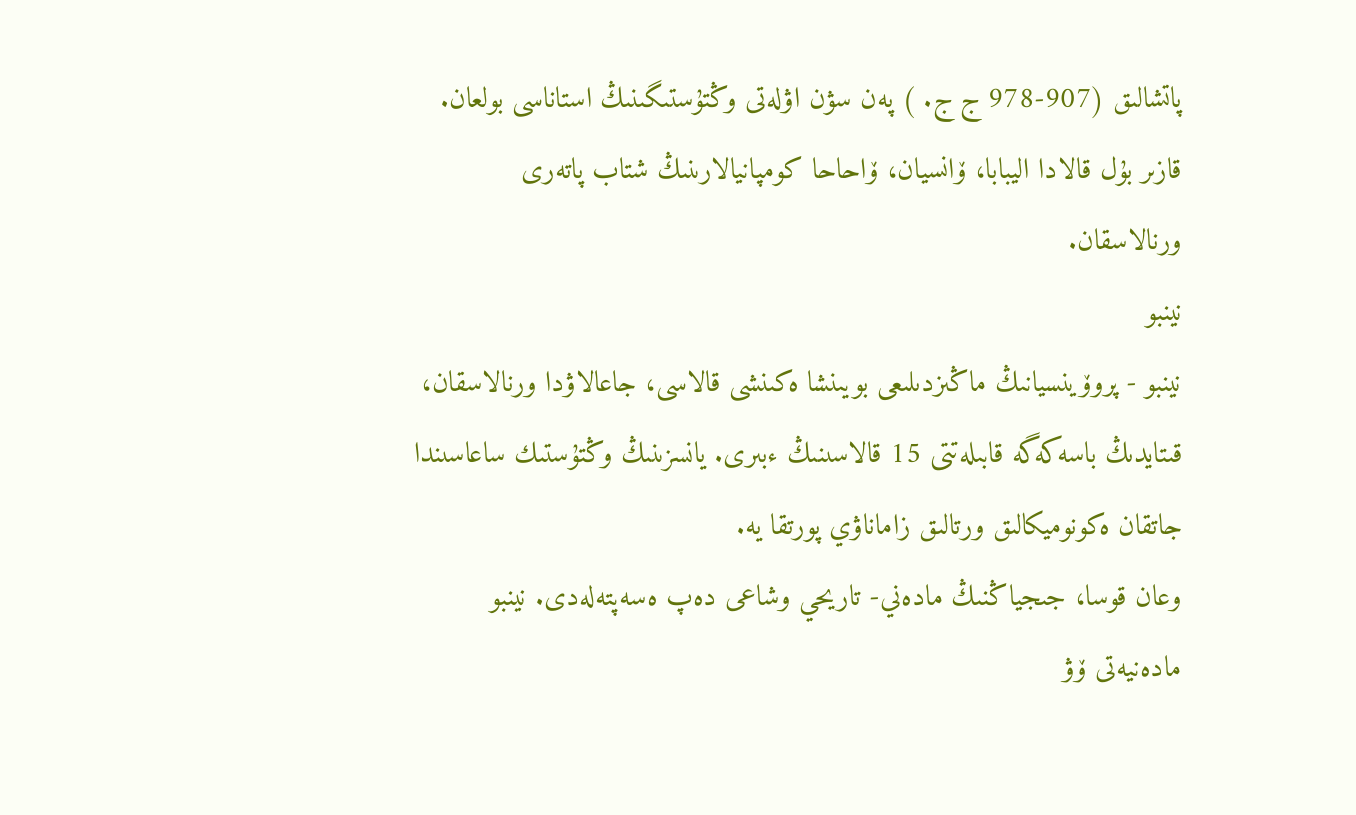پاتشالىق (907-978 ج ج. ) پەن سۋن اۋلەتى وڭتۇستىگىنىڭ استاناسى بولعان.
قازىر بۇل قالادا اليبابا، ۆانسيان، ۆاحاحا كومپانيالارىنىڭ شتاب پاتەرى ورنالاسقان.
نينبو
نينبو - پروۆينسيانىڭ ماڭىزدىلىعى بويىنشا ەكىنشى قالاسى، جاعالاۋدا ورنالاسقان، قىتايدىڭ باسەكەگە قابىلەتتى 15 قالاسىنىڭ ءبىرى. يانسزىنىڭ وڭتۇستىك ساعاسىندا جاتقان ەكونوميكالىق ورتالىق زاماناۋي پورتقا يە.
وعان قوسا، جىجياڭنىڭ مادەني- تاريحي وشاعى دەپ ەسەپتەلەدى. نينبو مادەنيەتى ۆۋ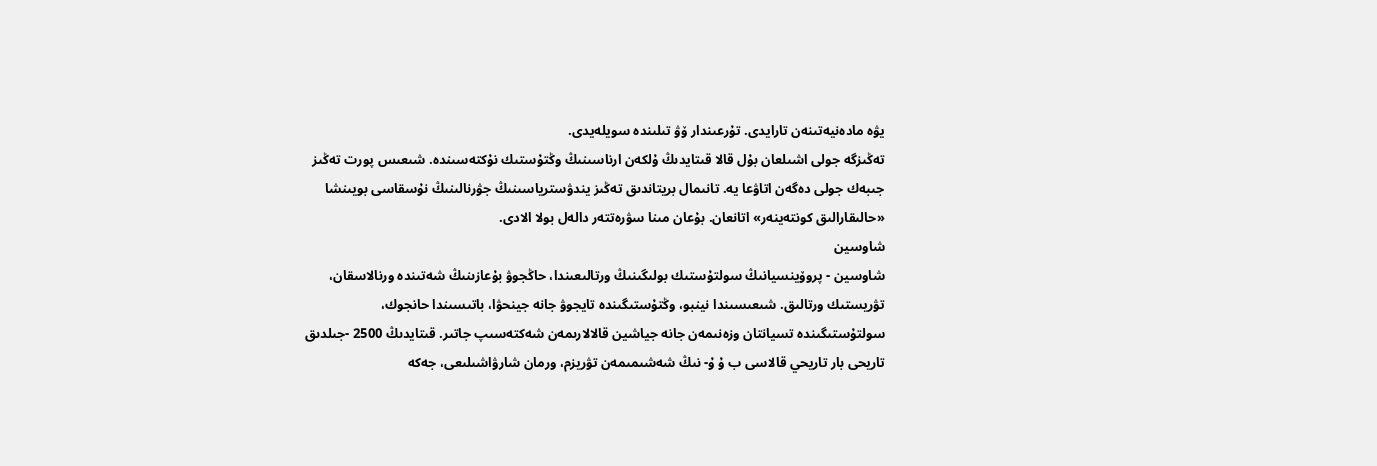يۋە مادەنيەتىنەن تارايدى. تۇرعىندار ۆۋ تىلىندە سويلەيدى.
تەڭىزگە جولى اشىلعان بۇل قالا قىتايدىڭ ۇلكەن ارناسىنىڭ وڭتۇستىك نۇكتەسىندە. شىعىس پورت تەڭىز جىبەك جولى دەگەن اتاۋعا يە. تانىمال بريتاندىق تەڭىز يندۋسترياسىنىڭ جۋرنالىنىڭ نۇسقاسى بويىنشا «حالىقارالىق كونتەينەر» اتانعان. بۇعان مىنا سۋرەتتەر دالەل بولا الادى.
شاوسين
شاوسين - پروۆينسيانىڭ سولتۇستىك بولىگىنىڭ ورتالىعىندا، حاڭجوۋ بۇعازىنىڭ شەتىندە ورنالاسقان، تۋريستىك ورتالىق. شىعىسىندا نينبو، وڭتۇستىگىندە تايجوۋ جانە جينحۋا، باتىسىندا حانجوك، سولتۇستىگىندە تسيانتان وزەنىمەن جانە جياشين قالالارىمەن شەكتەسىپ جاتىر. قىتايدىڭ 2500 -جىلدىق تاريحى بار تاريحي قالاسى ب ۇ ۇ- نىڭ شەشىمىمەن تۋريزم، ورمان شارۋاشىلىعى، جەكە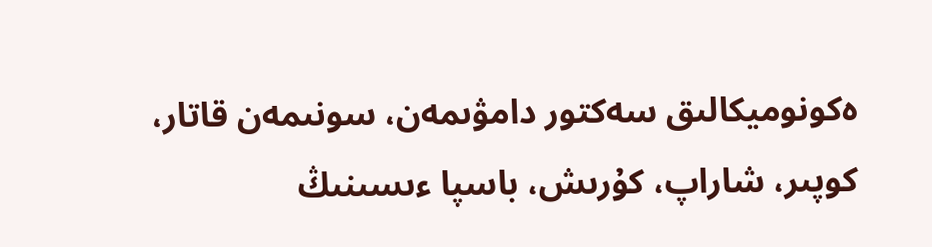ەكونوميكالىق سەكتور دامۋىمەن، سونىمەن قاتار، كوپىر، شاراپ، كۇرىش، باسپا ءىسىنىڭ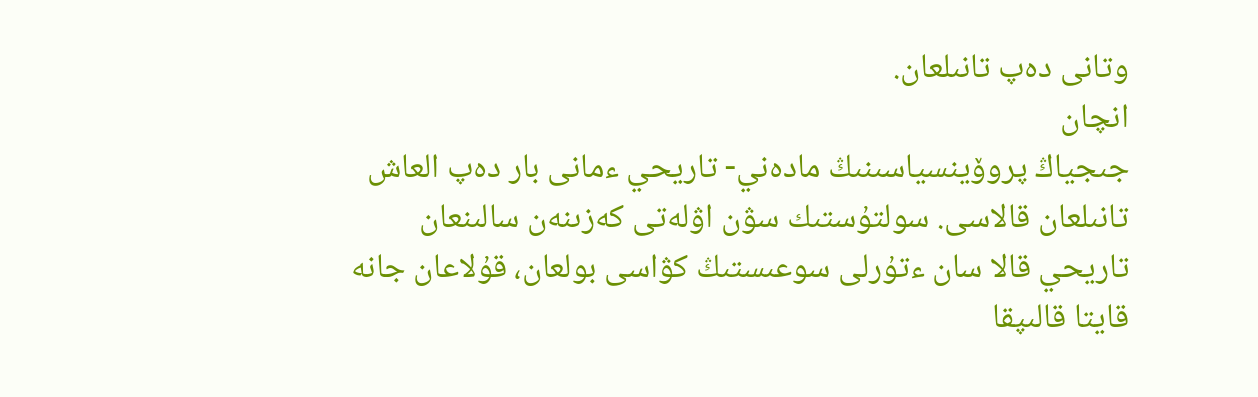وتانى دەپ تانىلعان.
انچان
جىجياڭ پروۆينسياسىنىڭ مادەني- تاريحي ءمانى بار دەپ العاش تانىلعان قالاسى. سولتۇستىك سۋن اۋلەتى كەزىنەن سالىنعان تاريحي قالا سان ءتۇرلى سوعىستىڭ كۋاسى بولعان، قۇلاعان جانە قايتا قالىپقا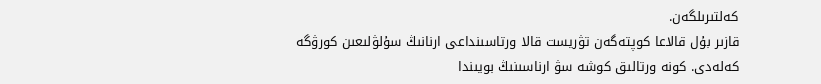كەلتىرىلگەن.
قازىر بۇل قالاعا كوپتەگەن تۋريست قالا ورتاسىنداعى ارنانىڭ سۇلۋلىعىن كورۋگە كەلەدى. كونە ورتالىق كوشە سۋ ارناسىنىڭ بويىندا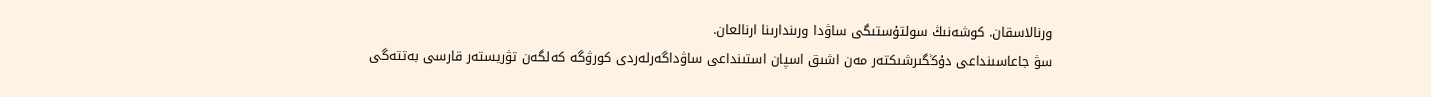ورنالاسقان. كوشەنىڭ سولتۇستىگى ساۋدا ورىندارىنا ارنالعان.
سۋ جاعاسىنداعى دۇڭگىرشىكتەر مەن اشىق اسپان استىنداعى ساۋداگەرلەردى كورۋگە كەلگەن تۋريستەر قارسى بەتتەگى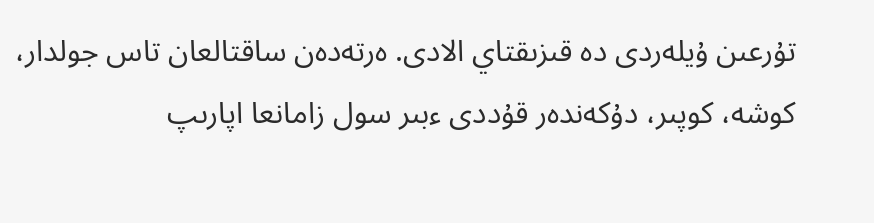تۇرعىن ۇيلەردى دە قىزىقتاي الادى. ەرتەدەن ساقتالعان تاس جولدار، كوشە، كوپىر، دۇكەندەر قۇددى ءبىر سول زامانعا اپارىپ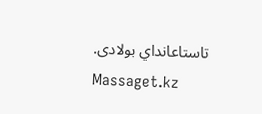تاستاعانداي بولادى.
Massaget.kz